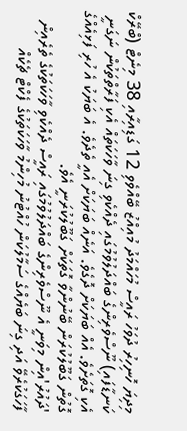މިދިޔަ ހޮނިހިރު ދުވަހު ރައީސް މުހައްމަދު މުއިއްޒު ބޭއްވެވި 12 ގަޑިއިރާއި 38 މިނެޓް (ބްރޭކް ކަނޑާފައި) ނޫސްވެރިންގެ ބައްދަލުވުމުގައި ދެއްކެވި ގިނަ ވާހަކަތައް އެކި ފަރާތްތަކުން ނަގަނީ އެކި ގޮތަށެވެ. އެއް ބަޔަކަށް ދޮގެވެ. އަނެއް ބަޔަކަށް އެއީ ތެދެވެ. އެ ބަޔަކު އެ ހުރި ފަޅިއެއްގެ ގޮތުން ގަބޫލުކުރަން ބޭނުންވާ ގޮތަކަށް ގަބޫލުކުރަނީ އެވެ.
'ދައުރު'އިން މިވަނީ އެ ނޫސްވެރިންގެ ބައްދަލުވުމުގައި ރައީސް ދެއްކެވި ވާހަކަތަކުގެ ތެރެއިން ފާހަގަކުރެވޭ އަދި ގިނަ ބަޔެއްގެ ސަމާލުކަން ހުއްޓުނު މުހިންމު ވާހަކަތަކުގެ ފެކްޓް ޗެކެއް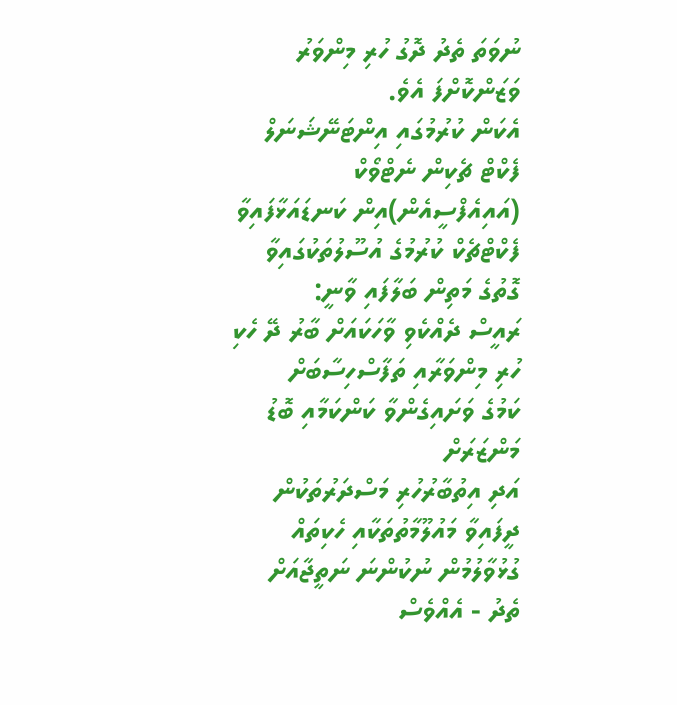ނުވަތަ ތެދު ދޮގު ހުރި މިންވަރު ވަޒަންކޮށްފަ އެވެ.
އެކަން ކުރުމުގައި އިންޓަނޭޝަނަލް ފެކްޓް ޗެކިން ނެޓްވޯކް (އައިއެފްސީއެން)އިން ކަނޑައަޅާފައިވާ ފެކްޓްޗެކް ކުރުމުގެ އުސޫލުތަކުގައިވާ ގޮތުގެ މަތިން ބަލާފައި ވާނީ:
ރައީސް ދެއްކެވި ވާހަކައަށް ބާރު ދޭ ހެކި ހުރި މިންވަރާއި ތަފާސްހިސާބަށް
ކަމުގެ ވަށައިގެންވާ ކަންކަމާއި ބޮޑު މަންޒަރަށް
އަދި އިތުބާރުހުރި މަސްދަރުތަކުން ދީފައިވާ މައުލޫމާތުތަކާއި ހެކިތައް ގުޅުވާލުމުން ނުކުންނަ ނަތީޖާއަށް
ތެދު - އެއްވެސް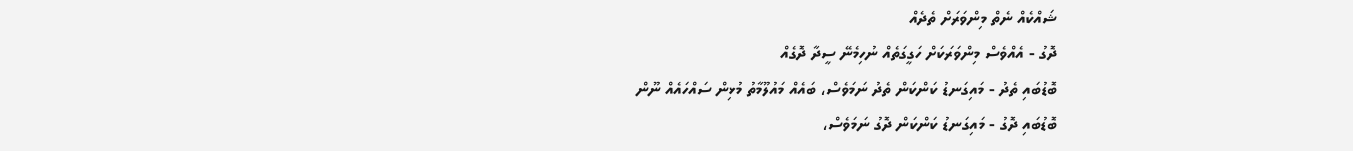ޝައްކެއް ނެތް މިންވަރަށް ތެދެއް
ދޮގު - އެއްވެސް މިންވަރަކަށް ހަގީގަތެއް ނުހިމެނޭ ސީދާ ދޮގެއް
ބޮޑުބައި ތެދު - މައިގަނޑު ކަންކަން ތެދު ނަމަވެސް، ބައެއް މައުލޫމާތު މުޅިން ސައްހައެއް ނޫން
ބޮޑުބައި ދޮގު - މައިގަނޑު ކަންކަން ދޮގު ނަމަވެސް،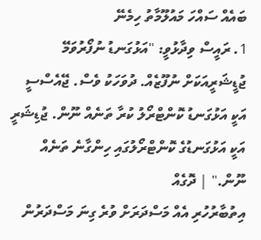ބައެއް ސައްހަ މައުލޫމާތު ހިމެނޭ
1. ރައީސް ވިދާޅުވީ: "އަޅުގަނޑު ނުފޯރުވަމޭ ޖުޑީޝަރީއަކަށް ނުފޫޒެއް. ދުވަހަކު ވެސް. ޖޭއެސްސީ އަކީ އަޅުގަނޑު ކޮންޓްރޯލު ކުރާ ތަނެއް ނޫން. ޖުޑިޝަރީ އަކީ އަޅުގަނޑުގެ ކޮންޓްރޯލުގައި ހިންގާނެ ތަނެއް ނޫން." | ދޮގެއް
އިތުބާރުހުރި އެއް މަސްދަރަށް ވުރެ ގިނަ މަސްދަރުން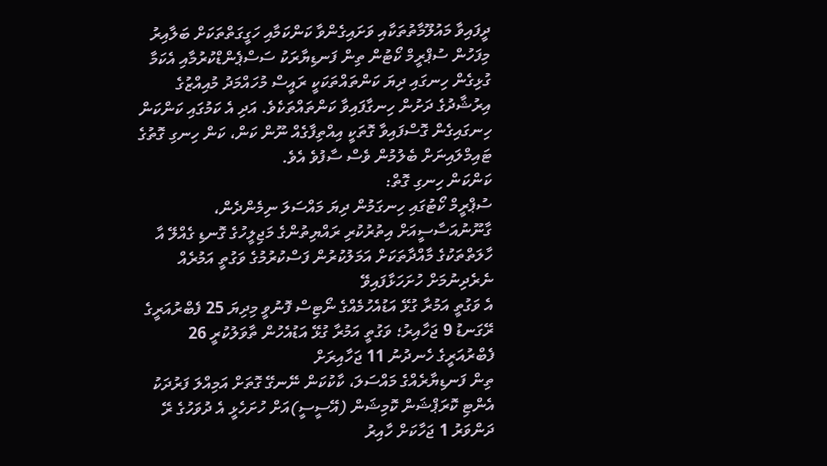ދީފައިވާ މައުލޫމާތުތަކާއި ވަށައިގެންވާ ކަންކަމާއި ހަގީގަތްތަކަށް ބަލާއިރު މިފަހުން ސުޕްރީމް ކޯޓުން ތިން ފަނޑިޔާރަކު ސަސްޕެންޑްކުރުމާއި އެކަމާ ގުޅިގެން ހިނގައި ދިޔަ ކަންތައްތަކަކީ ރައީސް މުހައްމަދު މުއިއްޒުގެ އިރުޝާދުގެ ދަށުން ހިނގާފައިވާ ކަންތައްތަކެވެ. އަދި އެ ކަމުގައި ކަންކަން ހިނގައިގެން ގޮސްފައިވާ ގޮތަކީ އިއްތިފާގެއް ނޫން ކަން، ކަން ހިނގި ގޮތުގެ ޓައިމްލައިނަށް ބެލުމުން ވެސް ސާފުވެ އެވެ.
ކަންކަން ހިނގި ގޮތް:
ސުޕްރީމް ކޯޓުގައި ހިނގަމުން ދިޔަ މައްސަލަ ނިމެންދެން، ގާނޫނުއަސާސީއަށް އިތުރުކުރި ރައްޔިތުންގެ މަޖިލީހުގެ ގޮނޑި ގެއްލޭ އާ ހާލަތްތަކުގެ މާއްދާތަކަށް އަމަލުކުރުން ފަސްކުރުމުގެ ވަގުތީ އަމުރެއް ނެރެދިނުމަށް ހުށަހަޅާފައިވޭ
އެ ވަގުތީ އަމުރާ ގުޅޭ އަޑުއެހުމެއްގެ ނޯޓިސް ފޮނުވީ މިދިޔަ 25 ފެބްރުއަރީގެ ރޭގަނޑު 9 ޖަހާއިރު؛ ވަގުތީ އަމުރާ ގުޅޭ އަޑުއެހުން ތާވަލުކުރީ 26 ފެބްރުއަރީގެ ހެނދުނު 11 ޖަހާއިރަށް
ތިން ފަނޑިޔާރެއްގެ މައްސަލަ، ކާކުކަން ނޭނގޭ ގޮތަށް އަމިއްލަ ފަރުދަކު އެންޓި ކޮރަޕްޝަން ކޮމިޝަން (އޭސީސީ)އަށް ހުށަހެޅީ އެ ދުވަހުގެ ރޭ ދަންވަރު 1 ޖަހާކަށް ހާއިރު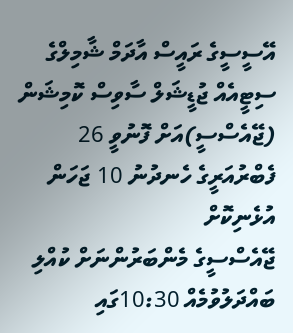އޭސީސީގެ ރައީސް އާދަމް ޝާމިލްގެ ސިޓީއެއް ޖުޑީޝަލް ސާވިސް ކޮމިޝަން (ޖޭއެސްސީ)އަށް ފޮނުވީ 26 ފެބްރުއަރީގެ ހެނދުނު 10 ޖަހަން އުޅެނިކޮށް
ޖޭއެސްސީގެ މެންބަރުންނަށް ކުއްލި ބައްދަލުވުމެއް 10:30ގައި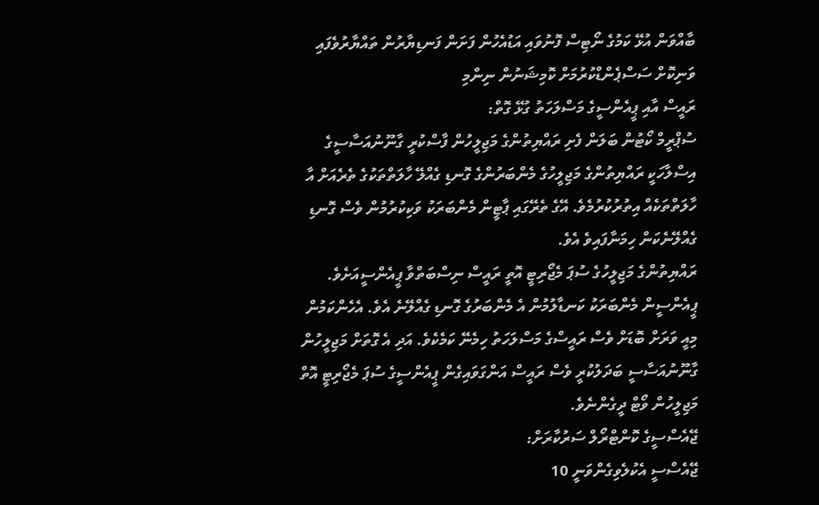ބާއްވަން އުޅޭ ކަމުގެ ނޯޓިސް ފޮނުވައި އަޑުއެހުން ފަށަން ފަނޑިޔާރުން ތައްޔާރުވެފައި ވަނިކޮށް ސަސްޕެންޑްކުރުމަށް ކޮމިޝަނުން ނިންމި
ރައީސް އާއި ޕީއެންސީގެ މަސްލަހަތު ގުޅޭ ގޮތް:
ސުޕްރީމް ކޯޓުން ބަލަން ފެށި ރައްޔިތުންގެ މަޖިލީހުން ފާސްކުރީ ގާނޫނުއަސާސީގެ އިސްލާހަކީ ރައްޔިތުންގެ މަޖިލީހުގެ މެންބަރުންގެ ގޮނޑި ގެއްލޭ ހާލަތްތަކުގެ ތެރެއަށް އާ ހާލަތްތަކެއް އިތުރުކުރުމެވެ. އޭގެ ތެރޭގައި ޕާޓީން މެންބަރަކު ވަކިކުރުމުން ވެސް ގޮނޑި ގެއްލޭނެކަން ހިމަނާފައިވެ އެވެ.
ރައްޔިތުންގެ މަޖިލީހުގެ ސުޕަ މެޖޯރިޓީ އޮތީ ރައީސް ނިސްބަތްވާ ޕީއެންސީއަށެވެ. ޕީއެންސީން މެންބަރަކު ކަނޑާލުމުން އެ މެންބަރުގެ ގޮނޑި ގެއްލޭނެ އެވެ. އެހެންކަމުން މިއީ ވަރަށް ބޮޑަށް ވެސް ރައީސްގެ މަސްލަހަތު ހިމެނޭ ކަމެކެވެ. އަދި އެ ގޮތަށް މަޖިލީހުން ގާނޫނުއަސާސީ ބަދަލުކުރީ ވެސް ރައީސް އަންގަވައިގެން ޕީއެންސީގެ ސުޕަ މެޖޯރިޓީ އޮތް މަޖިލީހުން ވޯޓް ދީގެންނެވެ.
ޖޭއެސްސީގެ ކޮންޓްރޯލް ސަރުކާރަށް:
ޖޭއެސްސީ އެކުލެވިގެންވަނީ 10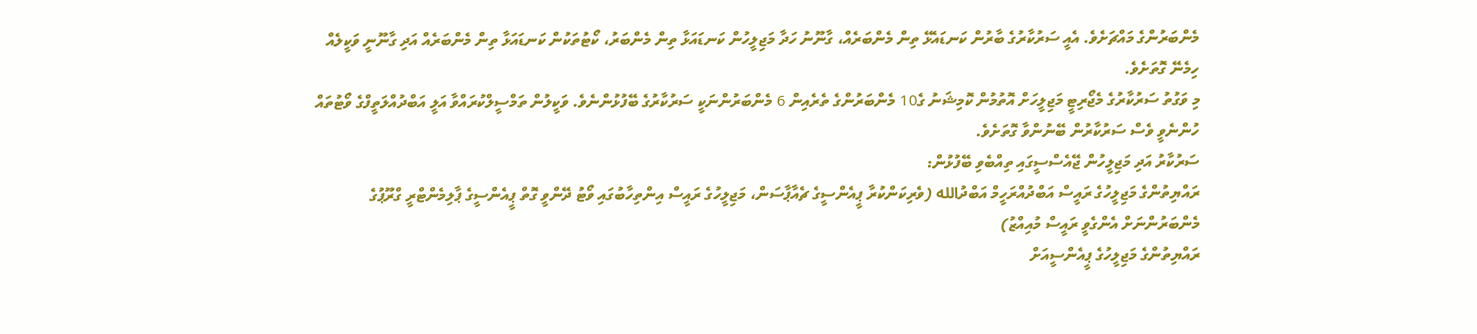މެންބަރުންގެ މައްޗަށެވެ. އެއީ ސަރުކާރުގެ ބާރުން ކަނޑައެޅޭ ތިން މެންބަރެއް، ގާނޫނު ހަދާ މަޖިލީހުން ކަނޑައަޅާ ތިން މެންބަރު، ކޯޓުތަކުން ކަނޑައަޅާ ތިން މެންބަރެއް އަދި ގާނޫނީ ވަކީލެއް ހިމެނޭ ގޮތަށެވެ.
މި ވަގުތު ސަރުކާރުގެ މެޖޯރިޓީ މަޖިލީހަށް އޮތުމުން ކޮމިޝަނު ގެ10 މެންބަރުންގެ ތެރެއިން 6 މެންބަރުންނަކީ ސަރުކާރުގެ ބޭފުޅުންނެވެ. ވަކީލުން ތަމްސީލްކުރައްވާ އަލީ އަބްދުއްލަތީފްގެ ވޯޓުތައް ހުންނެވީ ވެސް ސަރުކާރުން ބޭނުންވާ ގޮތަށެވެ.
ސަރުކާރު އަދި މަޖިލީހުން ޖޭއެސްސީގައި ތިއްބެވި ބޭފުޅުން:
ރައްޔިތުންގެ މަޖިލީހުގެ ރައީސް އަބްދުއްރަހީމް އަބްދުالله (ވެރިކަންކުރާ ޕީއެންސީގެ ޗެއާޕާސަން، މަޖިލީހުގެ ރައީސް އިންތިހާބުގައި ވޯޓު ދޭންވީ ގޮތް ޕީއެންސީގެ ޕާލިމެންޓްރީ ގްރޫޕުގެ މެންބަރުންނަށް އެންގެވީ ރައީސް މުއިއްޒު)
ރައްޔިތުންގެ މަޖިލީހުގެ ޕީއެންސީއަށް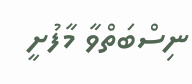ނިސްބަތްވާ މާފުށީ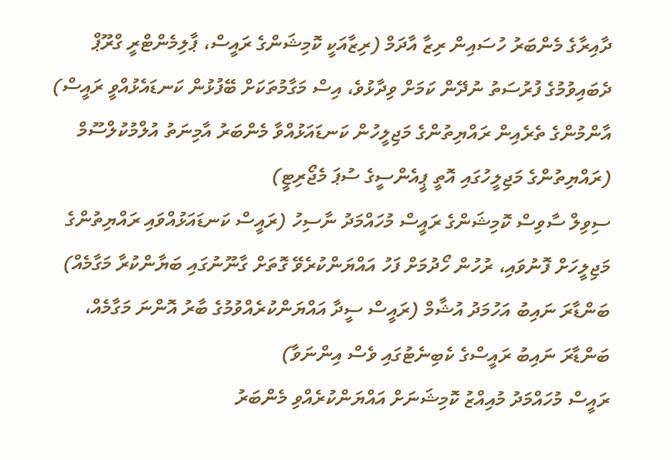ދާއިރާގެ މެންބަރު ހުސައިން ރިޒާ އާދަމް (ރިޒާއަކީ ކޮމިޝަންގެ ރައީސް، ޕާލިމެންޓްރީ ގްރޫޕް ދެބައިވުމުގެ ފުރުސަތު ނުދޭން ކަމަށް ވިދާޅުވެ، އިސް މަގާމުތަކަށް ބޭފުޅުން ކަނޑައެޅުއްވީ ރައީސް)
އާންމުންގެ ތެރެއިން ރައްޔިތުންގެ މަޖިލީހުން ކަނޑައަޅުއްވާ މެންބަރު އާމިނަތު އުލްމުކުލްސޫމް (ރައްޔިތުންގެ މަޖިލީހުގައި އޮތީ ޕީއެންސީގެ ސުޕަ މެޖޯރިޓީ)
ސިވިލް ސާވިސް ކޮމިޝަންގެ ރައީސް މުހައްމަދު ނާސިހު (ރައީސް ކަނޑައަޅުއްވައި ރައްޔިތުންގެ މަޖިލީހަށް ފޮނުވައި، ރުހުން ހޯދުމަށް ފަހު އައްޔަންކުރެވޭ ގޮތަށް ގާނޫނުގައި ބަޔާންކުރާ މަގާމެއް)
ބަންޑާރަ ނައިބު އަހުމަދު އުޝާމް (ރައީސް ސީދާ އައްޔަންކުރެއްވުމުގެ ބާރު އޮންނަ މަގާމެއް، ބަންޑާރަ ނައިބު ރައީސްގެ ކެބިނެޓުގައި ވެސް އިންނަވާ)
ރައީސް މުހައްމަދު މުއިއްޒު ކޮމިޝަނަށް އައްޔަންކުރެއްވި މެންބަރު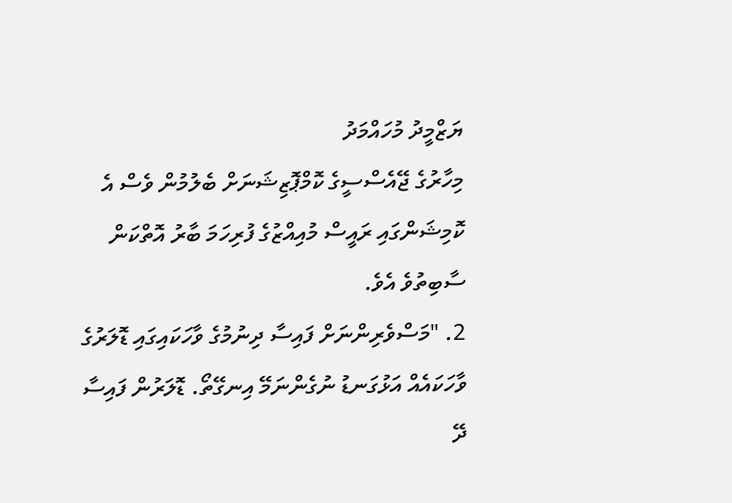ޔަޒްމީދު މުހައްމަދު
މިހާރުގެ ޖޭއެސްސީގެ ކޮމްޕޮޒިޝަނަށް ބެލުމުން ވެސް އެ ކޮމިޝަންގައި ރައީސް މުއިއްޒުގެ ފުރިހަމަ ބާރު އޮތްކަން ސާބިތުވެ އެވެ.
2. "މަސްވެރިންނަށް ފައިސާ ދިނުމުގެ ވާހަކައިގައި ޑޮލަރުގެ ވާހަކައެއް އަޅުގަނޑު ނުގެންނަމޭ އިނގޭތޯ. ޑޮލަރުން ފައިސާ ދޭ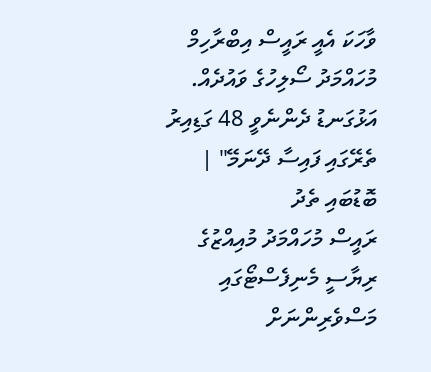ވާހަކަ އެއީ ރައީސް އިބްރާހިމް މުހައްމަދު ސޯލިހުގެ ވައުދެއް. އަޅުގަނޑު ދެންނެވީ 48 ގަޑިއިރު ތެރޭގައި ފައިސާ ދޭނަމޭ" | ބޮޑުބައި ތެދު
ރައީސް މުހައްމަދު މުއިއްޒުގެ ރިޔާސީ މެނިފެސްޓޯގައި މަސްވެރިންނަށް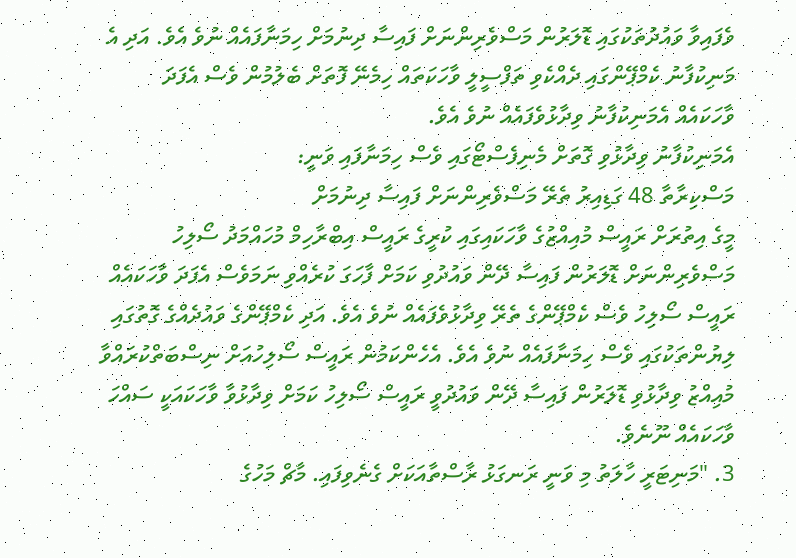ވެފައިވާ ވައުދުތަކުގައި ޑޮލަރުން މަސްވެރިންނަށް ފައިސާ ދިނުމަށް ހިމަނާފައެއް ނުވެ އެވެ. އަދި އެ މަނިކުފާނު ކެމްޕޭންގައި ދެއްކެވި ތަފްސީލީ ވާހަކަތައް ހިމެނޭ ފޮތަށް ބެލުމުން ވެސް އެފަދަ ވާހަކައެއް އެމަނިކުފާނު ވިދާޅުވެފައެއް ނުވެ އެވެ.
އެމަނިކުފާނު ވިދާޅުވި ގޮތަށް މެނިފެސްޓޯގައި ވެސް ހިމަނާފައި ވަނީ:
މަސްކިރާތާ 48 ގަޑިއިރު ތެރޭ މަސްވެރިންނަށް ފައިސާ ދިނުމަށް
މީގެ އިތުރަށް ރައީސް މުއިއްޒުގެ ވާހަކައިގައި ކުރީގެ ރައީސް އިބްރާހިމް މުހައްމަދު ސޯލިހު މަސްވެރިންނަށް ޑޮލަރުން ފައިސާ ދޭން ވައުދުވި ކަމަށް ފާހަގަ ކުރެއްވި ނަމަވެސް އެފަދަ ވާހަކައެއް ރައީސް ސޯލިހު ވެސް ކެމްޕޭންގެ ތެރޭ ވިދާޅުވެފައެއް ނުވެ އެވެ. އަދި ކެމްޕޭންގެ ވައުދެއްގެ ގޮތުގައި ލިޔުންތަކުގައި ވެސް ހިމަނާފައެއް ނުވެ އެވެ. އެހެންކަމުން ރައީސް ސޯލިހުއަށް ނިސްބަތްކުރައްވާ މުއިއްޒު ވިދާޅުވި ޑޮލަރުން ފައިސާ ދޭން ވައުދުވީ ރައީސް ސޯލިހު ކަމަށް ވިދާޅުވާ ވާހަކައަކީ ސައްހަ ވާހަކައެއް ނޫނެވެ.
3. "މަނިޓަރީ ހާލަތު މި ވަނީ ރަނގަޅު ރާސްތާއަކަށް ގެނެވިފައި. މާޗް މަހުގެ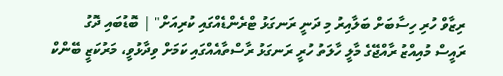ރިޒާވް ހުރި ހިސާބަށް ބަލާއިރު މި ދަނީ ރަނގަޅު ޓްރެންޑެއްގައި ކުރިއަށް" | ބޮޑުބައި ދޮގު
ރައީސް މުއިއްޒު ރާއްޖޭގެ މާލީ ހާލަތު ހުރީ ރަނގަޅު ރާސްތާއެއްގައި ކަމަށް ވިދާޅުވީ، މަރުކަޒީ ބޭންކް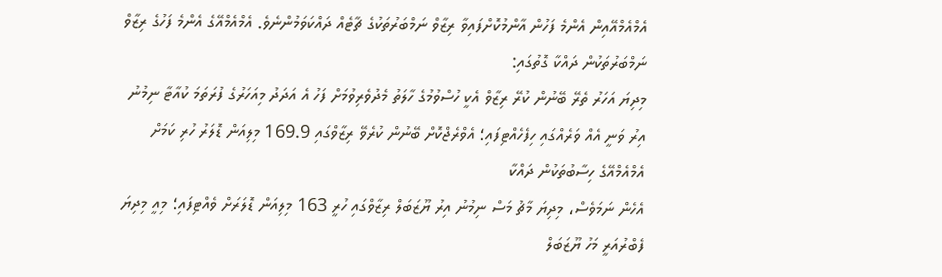އެމްއެމްއޭއިން އެންމެ ފަހުން އާންމުކޮށްފައިވާ ރިޒާވް ނަމްބަރުތަކުގެ ޗާޓެއް ދައްކަވަމުންނެވެ. އެމްއެމްއޭގެ އެންމެ ފަހުގެ ރިޒާވް ނަމްބަރުތަކުން ދައްކާ ގޮތުގައި:
މިދިޔަ އަހަރު ތެރޭ ބޭނުން ކުރޭ ރިޒާވް އެކީ ހުސްވުމުގެ ހާލަތު މެދުވެރިވުމަށް ފަހު އެ އަދަދު މިއަހަރުގެ ފުރަތަމަ ކުއާޓާ ނިމުނު އިރު ވަނީ އެއް ވަރެއްގައި ހިފެހެއްޓިފައި؛ އެވްރެޖްކޮށް ބޭނުން ކުރެވޭ ރިޒާވްގައި 169.9 މިލިއަން ޑޮލަރު ހުރި ކަމަށް އެމްއެމްއޭގެ ހިސާބުތަކުން ދައްކާ
އެހެން ނަމަވެސް، މިދިޔަ މާޗު މަސް ނިމުނު އިރު ޔޫޒަބަލް ރިޒާވްގައި ހުރީ 163 މިލިއަން ޑޮލަރަށް ވެއްޓިފައި؛ މިއީ މިދިޔަ ފެބްރުއަރީ މަހު ޔޫޒަބަލް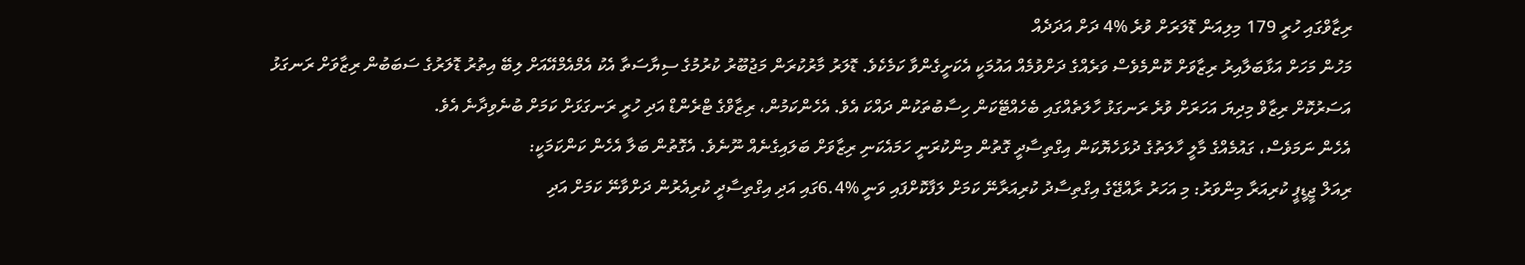ރިޒާވްގައި ހުރީ 179 މިލިއަން ޑޮލަރަށް ވުރެ %4 ދަށް އަދަދެއް
މަހުން މަހަށް އަޅާބަލާއިރު ރިޒާވަށް ކޮންމެވެސް ވަރެއްގެ ދަށްވުމެއް އައުމަކީ އެކަށީގެންވާ ކަމެކެވެ. ޑޮލަރު މާރުކުރަން މަޖުބޫރު ކުރުމުގެ ސިޔާސަތާ އެކު އެމްއެމްއޭއަށް ލިބޭ އިތުރު ޑޮލަރުގެ ސަބަބުން ރިޒާވަށް ރަނގަޅު އަސަރުކޮށް ރިޒާވް މިދިޔަ އަހަރަށް ވުރެ ރަނގަޅު ހާލަތެއްގައި ބެހެއްޓޭކަން ހިސާބުތަކުން ދައްކަ އެވެ. އެހެންކަމުން، ރިޒާވްގެ ޓްރެންޑް އަދި ހުރީ ރަނގަޅަށް ކަމަށް ބުނެވިދާނެ އެވެ.
އެހެން ނަމަވެސް، ގައުމެއްގެ މާލީ ހާލަތުގެ ދުޅަހެޔޮކަން އިގްތިސާދީ ގޮތުން މިންކުރަނީ ހަމައެކަނި ރިޒާވަށް ބަލައިގެނެއް ނޫނެވެ. އެގޮތުން ބަލާ އެހެން ކަންކަމަކީ:
ރިއަލް ޖީޑީޕީ ކުރިއަރާ މިންވަރު: މި އަހަރު ރާއްޖޭގެ އިގްތިސާދު ކުރިއަރާނޭ ކަމަށް ލަފާކޮށްފައި ވަނީ %6.4ގައި އަދި އިގްތިސާދީ ކުރިއެރުން ދަށްވާނޭ ކަމަށް އަދި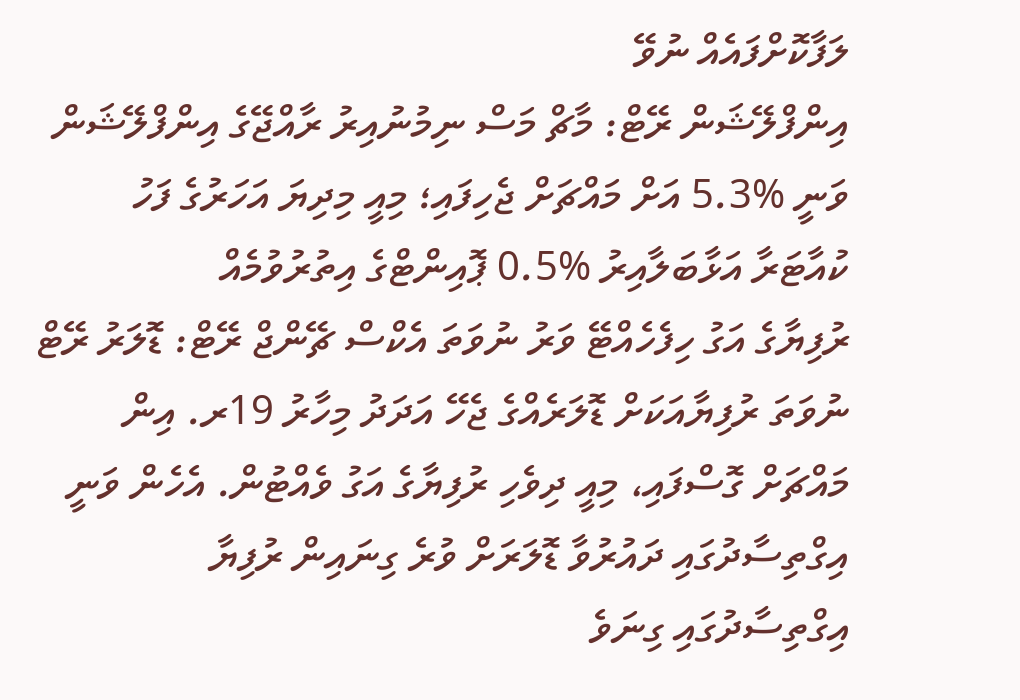ލަފާކޮށްފައެއް ނުވޭ
އިންފްލޭޝަން ރޭޓް: މާޗް މަސް ނިމުނުއިރު ރާއްޖޭގެ އިންފްލޭޝަން ވަނީ %5.3 އަށް މައްޗަށް ޖެހިފައި؛ މިއީ މިދިޔަ އަހަރުގެ ފަހު ކުއާޓަރާ އަޅާބަލާއިރު %0.5 ޕޮއިންޓްގެ އިތުރުވުމެއް
ރުފިޔާގެ އަގު ހިފެހެއްޓޭ ވަރު ނުވަތަ އެކްސް ޗޭންޖް ރޭޓް: ޑޮލަރު ރޭޓް ނުވަތަ ރުފިޔާއަކަށް ޑޮލަރެއްގެ ޖެހޭ އަދަދު މިހާރު 19ރ. އިން މައްޗަށް ގޮސްފައި، މިއީ ދިވެހި ރުފިޔާގެ އަގު ވެއްޓުން. އެހެން ވަނީ އިގްތިސާދުގައި ދައުރުވާ ޑޮލަރަށް ވުރެ ގިނައިން ރުފިޔާ އިގްތިސާދުގައި ގިނަވެ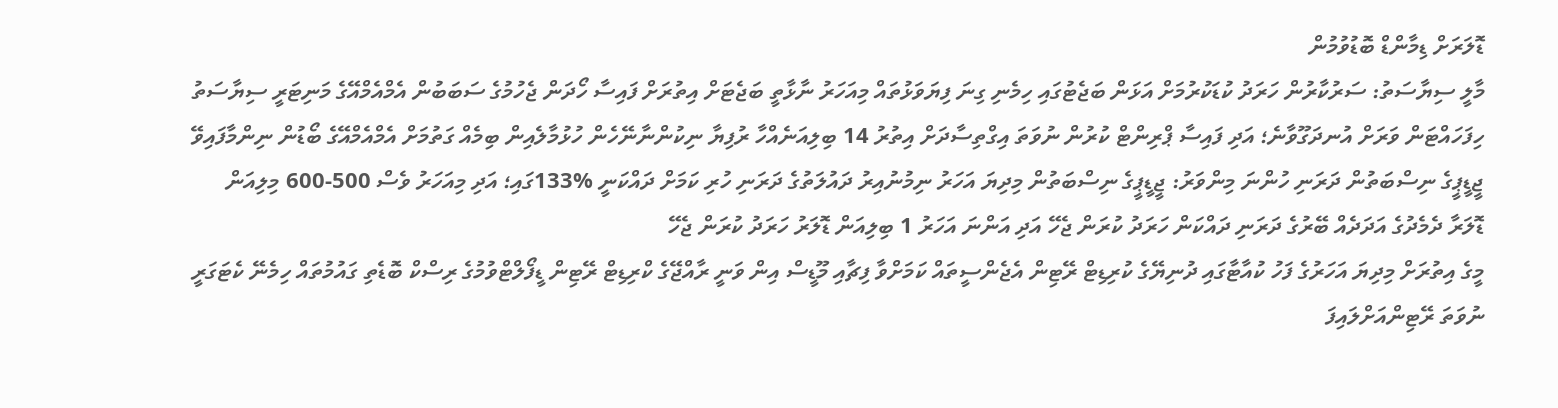ޑޮލަރަށް ޑިމާންޑް ބޮޑުވުމުން
މާލީ ސިޔާސަތު: ސަރުކާރުން ހަރަދު ކުޑަކުރުމަށް އަޅަން ބަޖެޓުގައި ހިމެނި ގިނަ ފިޔަވަޅުތައް މިއަހަރު ނާޅާތީ ބަޖެޓަށް އިތުރަށް ފައިސާ ހޯދަން ޖެހުމުގެ ސަބަބުން އެމްއެމްއޭގެ މަނިޓަރީ ސިޔާސަތު ހިފަހައްޓަން ވަރަށް އުނދަގޫވާނެ؛ އަދި ފައިސާ ޕްރިންޓް ކުރުން ނުވަތަ އިގްތިސާދަށް އިތުރު 14 ބިލިއަނެއްހާ ރުފިޔާ ނިކުންނާނޭހެން ހުޅުމާލެއިން ބިމެއް ގަތުމަށް އެމްއެމްއޭގެ ބޯޑުން ނިންމާފައިވޭ
ޖީޑީޕީގެ ނިސްބަތުން ދަރަނި ހުންނަ މިންވަރު: ޖީޑީޕީގެ ނިސްބަތުން މިދިޔަ އަހަރު ނިމުނުއިރު ދައުލަތުގެ ދަރަނި ހުރި ކަމަށް ދައްކަނީ %133ގައި؛ އަދި މިއަހަރު ވެސް 500-600 މިލިއަން ޑޮލަރާ ދެމެދުގެ އަދަދެއް ބޭރުގެ ދަރަނި ދައްކަން ހަރަދު ކުރަން ޖެހޭ އަދި އަންނަ އަހަރު 1 ބިލިއަން ޑޮލަރު ހަރަދު ކުރަން ޖެހޭ
މީގެ އިތުރަށް މިދިޔަ އަހަރުގެ ފަހު ކުއާޓާގައި ދުނިޔޭގެ ކުރިޑިޓް ރޭޓިން އެޖެންސީތައް ކަމަށްވާ ފިޗާއި މޫޑީސް އިން ވަނީ ރާއްޖޭގެ ކްރިޑިޓް ރޭޓިން ޑީފޯލްޓްވުމުގެ ރިސްކް ބޮޑެތި ގައުމުތައް ހިމެނޭ ކެޓަގަރީ ނުވަތަ ރޭޓިންއަށްލައިފަ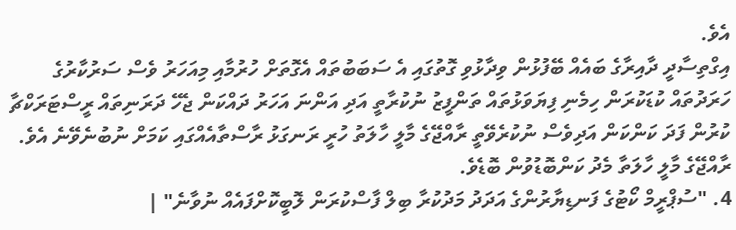އެވެ.
އިގްތިސާދީ ދާއިރާގެ ބައެއް ބޭފުޅުން ވިދާޅުވި ގޮތުގައި އެ ސަބަބުތައް އެގޮތަށް ހުރުމާއި މިއަހަރު ވެސް ސަރުކާރުގެ ހަރަދުތައް ކުޑަކުރަން ހިމެނި ފިޔަވަޅުތައް ތަންފީޒު ނުކުރާތީ އަދި އަންނަ އަހަރު ދައްކަން ޖެހޭ ދަރަނިތައް ރީސްޓަރަކްޗާ ކުރުން ފަދަ ކަންކަން އަދިވެސް ނުކުރެވޭތީ ރާއްޖޭގެ މާލީ ހާލަތު ހުރީ ރަނގަޅު ރާސްތާއެއްގައި ކަމަށް ނުބުނެވޭނެ އެވެ. ރާއްޖޭގެ މާލީ ހާލަތާ މެދު ކަންބޮޑުވުން ބޮޑެވެ.
4. "ސުޕްރީމް ކޯޓުގެ ފަނޑިޔާރުންގެ އަދަދު މަދުކުރާ ބިލް ފާސްކުރަން ލޮބީކޮށްފައެއް ނުވާނެ" |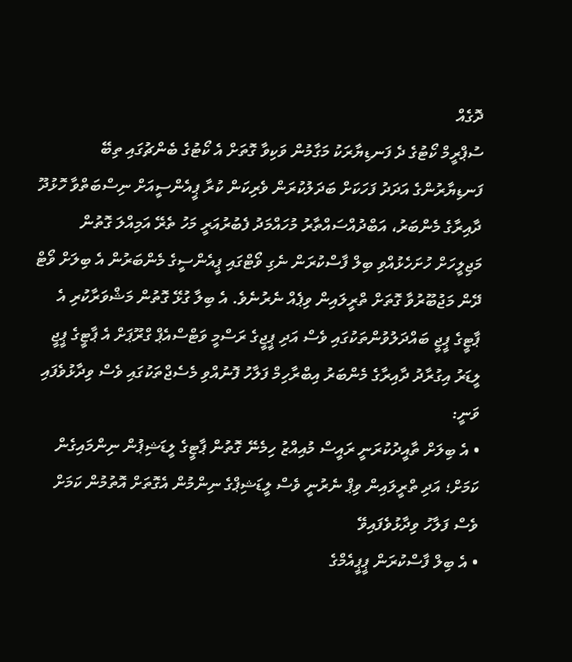ދޮގެއް
ސުޕްރީމް ކޯޓުގެ ދެ ފަނޑިޔާރަކު މަގާމުން ވަކިވާ ގޮތަށް އެ ކޯޓުގެ ބެންޗުގައި ތިބޭ ފަނޑިޔާރުންގެ އަދަދު ފަހަކަށް ބަދަލުކުރަން ވެރިކަން ކުރާ ޕީއެންސީއަށް ނިސްބަތްވާ ހޮޅުދޫ ދާއިރާގެ މެންބަރު، އަބްދުއްސައްތާރު މުހައްމަދު ފެބުރުއަރީ މަހު ތެރޭ އަމިއްލަ ގޮތުން މަޖިލީހަށް ހުށަހެޅުއްވި ބިލް ފާސްކުރަން ނެގި ވޯޓްގައި ޕީއެންސީގެ މެންބަރުން އެ ބިލަށް ވޯޓް ދޭން މަޖުބޫރުވާ ގޮތަށް ތްރީލައިން ވިޕެއް ނެރުނެވެ. އެ ބިލާ ގުޅޭ ގޮތުން މަޝްވަރާކުރި އެ ޕާޓީގެ ޕީޖީ ބައްދަލުވުންތަކުގައި ވެސް އަދި ޕީޖީގެ ރަސްމީ ވަޓްސްއެޕް ގްރޫޕަށް އެ ޕާޓީގެ ޕީޖީ ލީޑަރު އިގުރާދު ދާއިރާގެ މެންބަރު އިބްރާހިމް ފަލާހު ފޮނުއްވި މެސެޖްތަކުގައި ވެސް ވިދާޅުވެފައި ވަނީ:
• އެ ބިލަށް ތާއީދުކުރަނީ ރައީސް މުއިއްޒު ހިމެނޭ ގޮތުން ޕާޓީގެ ލީޑަޝިޕުން ނިންމައިގެން ކަމަށް؛ އަދި ތްރީލައިން ވިޕް ނެރުނީ ވެސް ލީޑަޝިޕްގެ ނިންމުން އެގޮތަށް އޮތުމުން ކަމަށް ވެސް ފަލާހު ވިދާޅުވެފައިވޭ
• އެ ބިލް ފާސްކުރަން ޕީޕީއެމްގެ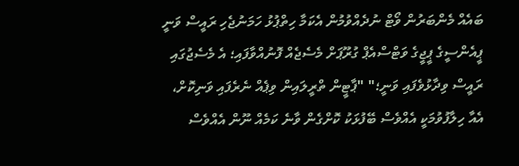ބައެއް މެންބަރުން ވޯޓް ނުދެއްވުމުން އެކަމާ ހިތްޕުޅު ހަމަނުޖެހި ރައީސް ވަނީ ޕީއެންސީގެ ޕީޖީގެ ވަޓްސްއެޕް ގުރޫޕަށް މެސެޖެއް ފޮނުއްވާފައި؛ އެ މެސެޖުގައި ރައީސް ވިދާޅުވެފައި ވަނީ؛" "ޕާޓީން ތްރީލައިން ވިޕެއް ނެރެފައި ވަނިކޮށް، އެއާ ހިލާފުވުމަކީ އެއްވެސް ބޭފުޅަކު ކޮށްގެން ވާނެ ކަމެއް ނޫން އެއްވެސް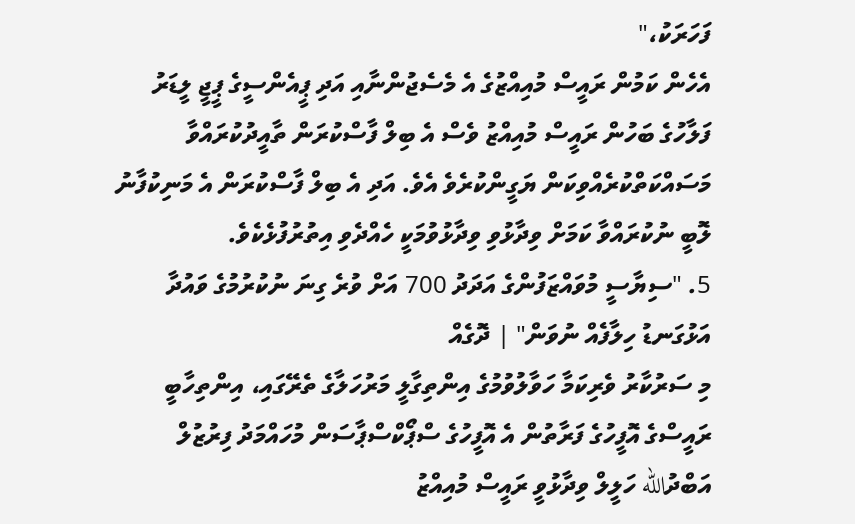ފަހަރަކު،"
އެހެން ކަމުން ރައީސް މުއިއްޒުގެ އެ މެސެޖުންނާއި އަދި ޕީއެންސީގެ ޕީޖީ ލީޑަރު ފަލާހުގެ ބަހުން ރައީސް މުއިއްޒު ވެސް އެ ބިލް ފާސްކުރަން ތާއީދުކުރައްވާ މަސައްކަތްކުރެއްވިކަން ޔަގީންކުރެވެ އެވެ. އަދި އެ ބިލް ފާސްކުރަން އެ މަނިކުފާނު ލޮބީ ނުކުރައްވާ ކަމަށް ވިދާޅުވި ވިދާޅުވުމަކީ ހެއްދެވި އިތުރުފުޅެކެވެ.
5. "ސިޔާސީ މުވައްޒަފުންގެ އަދަދު 700 އަށް ވުރެ ގިނަ ނުކުރުމުގެ ވައުދާ އަޅުގަނޑު ހިލާފެއް ނުވަން" | ދޮގެއް
މި ސަރުކާރު ވެރިކަމާ ހަވާލުވުމުގެ އިންތިގާލީ މަރުހަލާގެ ތެރޭގައި، އިންތިހާބީ ރައީސްގެ އޮފީހުގެ ފަރާތުން އެ އޮފީހުގެ ސްޕޯކްސްޕާސަން މުހައްމަދު ފިރުޒުލް އަބްދުالله ހަލީލް ވިދާޅުވީ ރައީސް މުއިއްޒު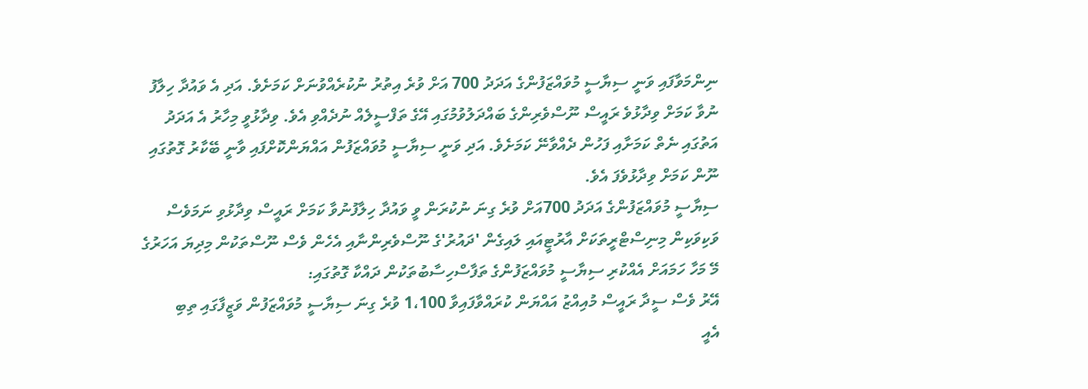ނިންމަވާފައި ވަނީ ސިޔާސީ މުވައްޒަފުންގެ އަދަދު 700 އަށް ވުރެ އިތުރު ނުކުރެއްވުނަށް ކަމަށެވެ. އަދި އެ ވައުދާ ހިލާފު ނުވާ ކަމަށް ވިދާޅުވެ ރައީސް ނޫސްވެރިންގެ ބައްދަލުވުމުގައި އޭގެ ތަފްސީލެއް ނުދެއްވި އެވެ. ވިދާޅުވީ މިހާރު އެ އަދަދު އަތުގައި ނެތް ކަމަށާއި ފަހުން ދެއްވާނޭ ކަމަށެވެ. އަދި ވަނީ ސިޔާސީ މުވައްޒަފުން އައްޔަންކޮށްފައި ވާނީ ބޭކާރު ގޮތުގައި ނޫން ކަމަށް ވިދާޅުވެފަ އެވެ.
ސިޔާސީ މުވައްޒަފުންގެ އަދަދު 700އަށް ވުރެ ގިނަ ނުކުރަން ވީ ވައުދާ ހިލާފުނުވާ ކަމަށް ރައީސް ވިދާޅުވި ނަމަވެސް ވަކިވަކިން މިނިސްޓްރީތަކަށް އާރުޓީއައި ލައިގެން 'ދައުރު'ގެ ނޫސްވެރިންނާއި އެހެން ވެސް ނޫސްތަކުން މިދިޔަ އަހަރުގެ މޭ މަހާ ހަމައަށް އެއްކުރި ސިޔާސީ މުވައްޒަފުންގެ ތަފާސްހިސާބުތަކުން ދައްކާ ގޮތުގައި:
އޭރު ވެސް ސީދާ ރައީސް މުއިއްޒު އައްޔަން ކުރައްވާފައިވާ 1،100 ވުރެ ގިނަ ސިޔާސީ މުވައްޒަފުން ވަޒީފާގައި ތިބި
އެއީ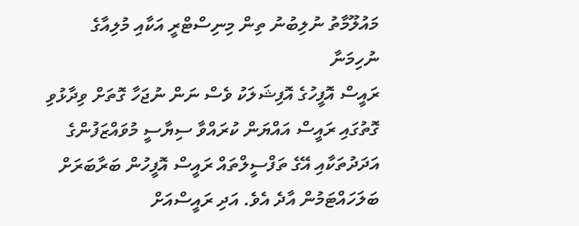މައުލޫމާތު ނުލިބުނު ތިން މިނިސްޓްރީ އަކާއި މުލިއާގެ ނުހިމަނާ
ރައީސް އޮފީހުގެ އޮފިޝަލަކު ވެސް ނަން ނުޖަހާ ގޮތަށް ވިދާޅުވި ގޮތުގައި ރައީސް އައްޔަން ކުރައްވާ ސިޔާސީ މުވައްޒަފުންގެ އަދަދުތަކާއި އޭގެ ތަފްސީލްތައް ރައީސް އޮފީހުން ބަރާބަރަށް ބަލަހައްޓަމުން އާދެ އެވެ. އަދި ރައީސްއަށް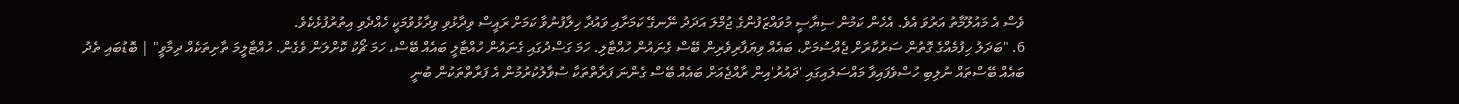ވެސް އެ މައުލޫމާތު އަރުވަ އެވެ. އެހެން ކަމުން ސިޔާސީ މުވައްޒަފުންގެ ޖުމްލަ އަދަދު ނޭނގޭ ކަމަށާއި ވައުދާ ހިލާފުނުވާ ކަމަށް ރައީސް ވިދާޅުވި ވިދާޅުވުމަކީ ހެއްދެވި އިތުރުފުޅެކެވެ.
6. "ބަދަލު ހިފުމެއްގެ ގޮތުން ސަރުކާރަށް ޖެއްސުމަށް، ބައެއް ވިޔަފާރިވެރިން ބޭސް ގެނައުން ހުއްޓާލި. ހަމަ ގަސްދުގައި ގެނައުން ހުއްޓާލީ ބައެއް ބޭސް، ހަމަ ޗޯކު ކޮށްލަން ވެގެން. ހުއްޓާލީމަ ތާށިތަކެއް ދިމާވީ" | ބޮޑުބައި ތެދު
ބައެއް ބޭސްތައް ނުލިބި ހުސްވެފައިވާ މައްސަލައިގައި 'ދައުރު'އިން ރާއްޖެއަށް ބައެއް ބޭސް ގެންނަ ފަރާތްތަކާ ސުވާލުކުރުމުން އެ ފަރާތްތަކުން ބުނީ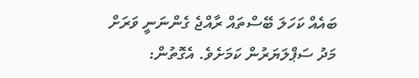ބައެއް ކަހަލަ ބޭސްތައް ރާއްޖެ ގެންނަނީ ވަރަށް މަދު ސަޕްލަޔަރުން ކަމަށެވެ. އެގޮތުން: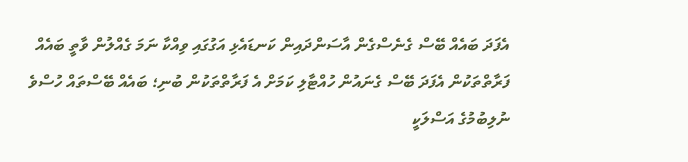އެފަދަ ބައެއް ބޭސް ގެނެސްގެން އާސަންދައިން ކަނޑައެޅި އަގުގައި ވިއްކާ ނަމަ ގެއްލުން ވާތީ ބައެއް ފަރާތްތަކުން އެފަދަ ބޭސް ގެނައުން ހުއްޓާލި ކަމަށް އެ ފަރާތްތަކުން ބުނި؛ ބައެއް ބޭސްތައް ހުސްވެ ނުލިބުމުގެ އަސްލަކީ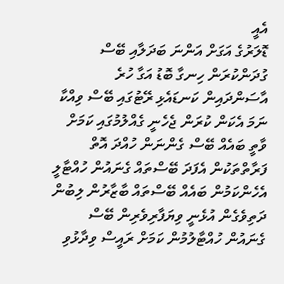އެއީ
ޑޮލަރުގެ އަގަށް އަންނަ ބަދަލާއި ބޭސް ގުދަންކުރަން ހިނގާ ބޮޑު އަގާ ހުރެ އާސަންދައިން ކަނޑައެޅި ރޭޓުގައި ބޭސް ވިއްކާ ނަމަ އެކަން ކުރަން ޖެހެނީ ގެއްލުމުގައި ކަމަށް ވާތީ ބައެއް ބޭސް ގެންނަން ހުއްދަ އޮތް ފަރާތްތަކުން އެފަދަ ބޭސްތައް ގެނައުން ހުއްޓާލީ
އެހެންކަމުން ބައެއް ބޭސްތައް ބާޒާރުން ލިބުން ދަތިވެގެން އުޅެނީ ވިޔަފާރިވެރިން ބޭސް ގެނައުން ހުއްޓާލުމުން ކަމަށް ރައީސް ވިދާޅުވި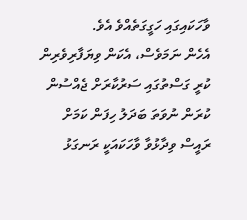ވާހަކައިގައި ހަގީގަތެއްވެ އެވެ.
އެހެން ނަމަވެސް، އެކަން ވިޔަފާރިވެރިން ކުރީ ގަސްތުގައި ސަރުކާރަށް ޖެއްސުން ކުރަން ނުވަތަ ބަދަލު ހިފަން ކަމަށް ރައީސް ވިދާޅުވާ ވާހަކައަކީ ރަނގަޅު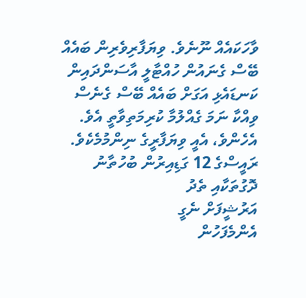ވާހަކައެއް ނޫނެވެ. ވިޔަފާރިވެރިން ބައެއް ބޭސް ގެނައުން ހުއްޓާލީ އާސަންދައިން ކަނޑައެޅި އަގަށް ބައެއް ބޭސް ގެނެސް ވިއްކާ ނަމަ ގެއްލުމާ ކުރިމަތިވާތީ އެވެ. އެހެންވެ، އެއީ ވިޔަފާރީގެ ނިންމުމެކެވެ.
ރައީސްގެ 12 ގަޑިއިރުން ބުހުތާނު ދޮގުތަކާއި ތެދު
އަރުޝީފަށް ނެގީ
އެންމެފަހުން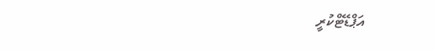އަޕްޑޭޓްކުރީ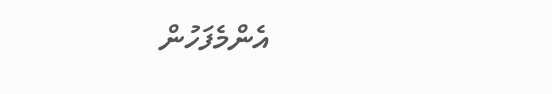އެންމެފަހުން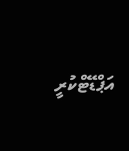އަޕްޑޭޓްކުރީ